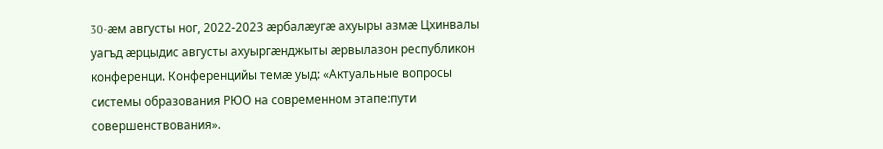30-æм августы ног, 2022-2023 æрбалæугæ ахуыры азмæ Цхинвалы уагъд æрцыдис августы ахуыргæнджыты æрвылазон республикон конференци. Конференцийы темæ уыд: «Актуальные вопросы системы образования РЮО на современном этапе:пути совершенствования».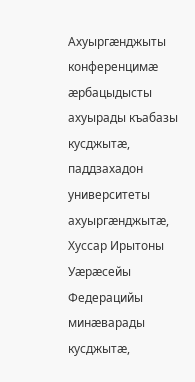Ахуыргæнджыты конференцимæ æрбацыдысты ахуырады къабазы кусджытæ, паддзахадон университеты ахуыргæнджытæ, Хуссар Ирытоны Уæрæсейы Федерацийы минæварады кусджытæ,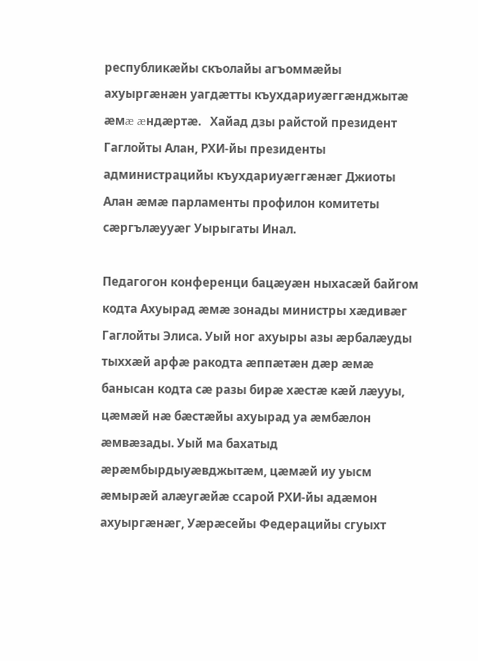республикæйы скъолайы агъоммæйы ахуыргæнæн уагдæтты къухдариуæггæнджытæ æмæ æндæртæ.   Хайад дзы райстой президент Гаглойты Алан, РХИ-йы президенты администрацийы къухдариуæггæнæг Джиоты Алан æмæ парламенты профилон комитеты сæргълæууæг Уырыгаты Инал.

Педагогон конференци бацæуæн ныхасæй байгом кодта Ахуырад æмæ зонады министры хæдивæг Гаглойты Элиса. Уый ног ахуыры азы æрбалæуды тыххæй арфæ ракодта æппæтæн дæр æмæ банысан кодта сæ разы бирæ хæстæ кæй лæууы, цæмæй нæ бæстæйы ахуырад уа æмбæлон æмвæзады. Уый ма бахатыд æрæмбырдыуæвджытæм, цæмæй иу уысм æмырæй алæугæйæ ссарой РХИ-йы адæмон ахуыргæнæг, Уæрæсейы Федерацийы сгуыхт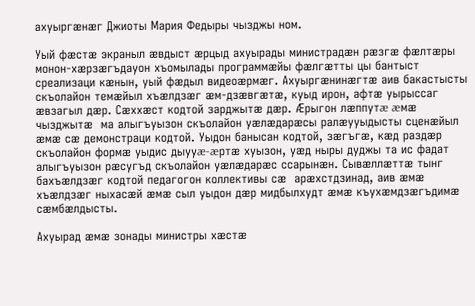ахуыргæнæг Джиоты Мария Федыры чызджы ном.

Уый фæстæ экраныл æвдыст æрцыд ахуырады министрадæн рæзгæ фæлтæры монон-хæрзæгъдауон хъомылады программæйы фæлгæтты цы бантыст среализаци кæнын, уый фæдыл видеоæрмæг. Ахуыргæнинæгтæ аив бакастысты скъолайон темæйыл хъæлдзæг æм-дзæвгæтæ, куыд ирон, афтæ уырыссаг æвзагыл дæр. Сæххæст кодтой зарджытæ дæр. Æрыгон лæппутæ æмæ чызджытæ  ма алыгъуызон скъолайон уæлæдарæсы ралæууыдысты сценæйыл æмæ сæ демонстраци кодтой. Уыдон банысан кодтой, зæгъгæ, кæд раздæр скъолайон формæ уыдис дыууæ-æртæ хуызон, уæд ныры дуджы та ис фадат алыгъуызон рæсугъд скъолайон уæлæдарæс ссарынæн. Сывæллæттæ тынг бахъæлдзæг кодтой педагогон коллективы сæ  арæхстдзинад, аив æмæ хъæлдзæг ныхасæй æмæ сыл уыдон дæр мидбылхудт æмæ къухæмдзæгъдимæ сæмбæлдысты.

Ахуырад æмæ зонады министры хæстæ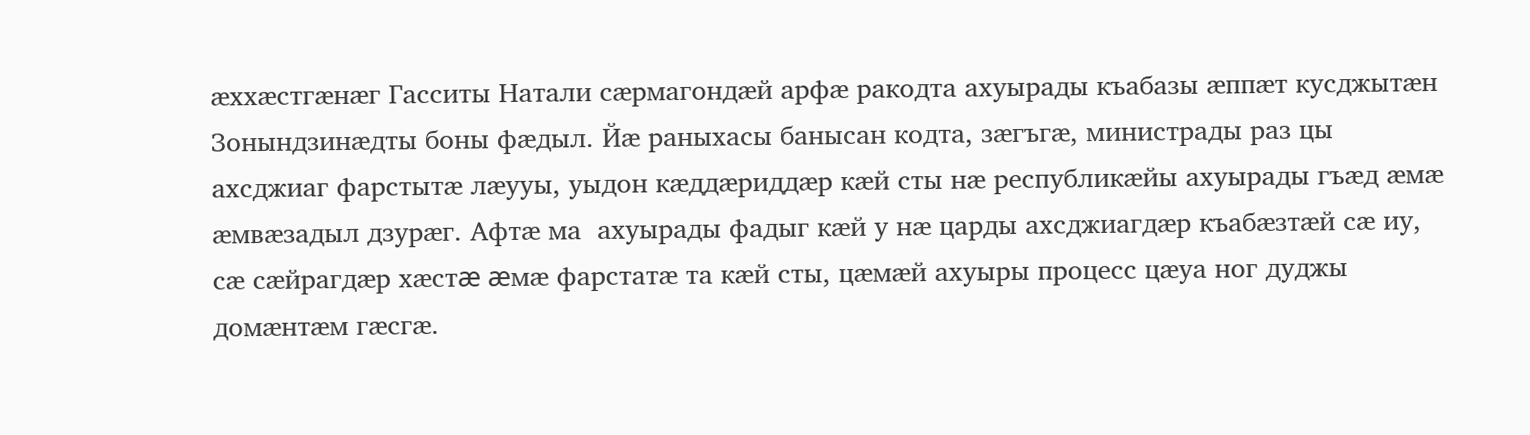æххæстгæнæг Гасситы Натали сæрмагондæй арфæ ракодта ахуырады къабазы æппæт кусджытæн  Зонындзинæдты боны фæдыл. Йæ раныхасы банысан кодта, зæгъгæ, министрады раз цы ахсджиаг фарстытæ лæууы, уыдон кæддæриддæр кæй сты нæ республикæйы ахуырады гъæд æмæ æмвæзадыл дзурæг. Афтæ ма  ахуырады фадыг кæй у нæ царды ахсджиагдæр къабæзтæй сæ иу, сæ сæйрагдæр хæстæ æмæ фарстатæ та кæй сты, цæмæй ахуыры процесс цæуа ног дуджы домæнтæм гæсгæ.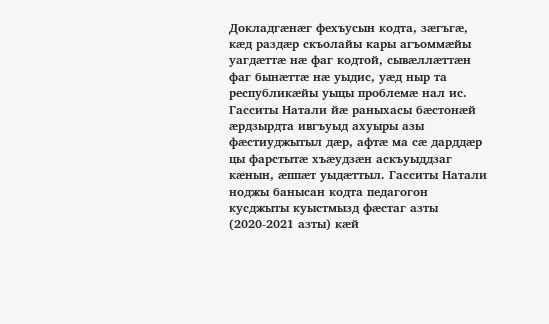Докладгæнæг фехъусын кодта, зæгъгæ, кæд раздæр скъолайы кары агъоммæйы уагдæттæ нæ фаг кодтой, сывæллæттæн фаг бынæттæ нæ уыдис, уæд ныр та республикæйы уыцы проблемæ нал ис. Гасситы Натали йæ раныхасы бæстонæй æрдзырдта ивгъуыд ахуыры азы фæстиуджытыл дæр, афтæ ма сæ дарддæр цы фарстытæ хъæудзæн аскъуыддзаг кæнын, æппæт уыдæттыл. Гасситы Натали ноджы банысан кодта педагогон кусджыты куыстмызд фæстаг азты (2020-2021 азты) кæй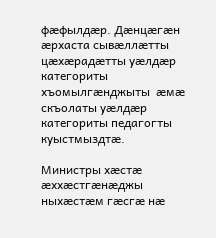фæфылдæр. Дæнцæгæн æрхаста сывæллæтты цæхæрадæтты уæлдæр категориты хъомылгæнджыты  æмæ скъолаты уæлдæр категориты педагогты куыстмыздтæ.

Министры хæстæ æххæстгæнæджы ныхæстæм гæсгæ нæ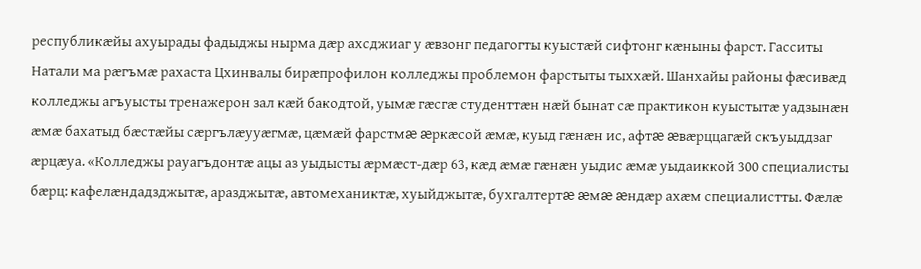республикæйы ахуырады фадыджы нырма дæр ахсджиаг у æвзонг педагогты куыстæй сифтонг кæныны фарст. Гасситы Натали ма рæгъмæ рахаста Цхинвалы бирæпрофилон колледжы проблемон фарстыты тыххæй. Шанхайы районы фæсивæд колледжы агъуысты тренажерон зал кæй бакодтой, уымæ гæсгæ студенттæн нæй бынат сæ практикон куыстытæ уадзынæн æмæ бахатыд бæстæйы сæргълæууæгмæ, цæмæй фарстмæ æркæсой æмæ, куыд гæнæн ис, афтæ æвæрццагæй скъуыддзаг æрцæуа. «Колледжы рауагъдонтæ ацы аз уыдысты æрмæст-дæр 63, кæд æмæ гæнæн уыдис æмæ уыдаиккой 300 специалисты бæрц: кафелæндадзджытæ, аразджытæ, автомеханиктæ, хуыйджытæ, бухгалтертæ æмæ æндæр ахæм специалистты. Фæлæ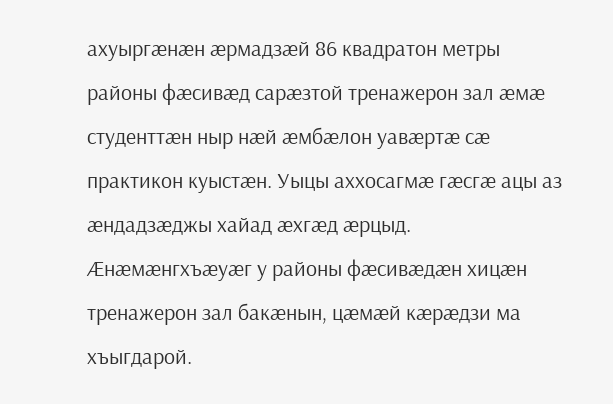ахуыргæнæн æрмадзæй 86 квадратон метры районы фæсивæд сарæзтой тренажерон зал æмæ студенттæн ныр нæй æмбæлон уавæртæ сæ практикон куыстæн. Уыцы аххосагмæ гæсгæ ацы аз æндадзæджы хайад æхгæд æрцыд. Æнæмæнгхъæуæг у районы фæсивæдæн хицæн тренажерон зал бакæнын, цæмæй кæрæдзи ма хъыгдарой.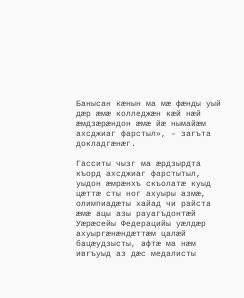Банысан кæнын ма мæ фæнды уый дæр æмæ колледжæн кæй нæй æмдзæрæндон æмæ йæ нымайæм ахсджиаг фарстыл», – загъта докладгæнæг.

Гасситы чызг ма æрдзырдта къорд ахсджиаг фарстытыл, уыдон æмрæнхъ скъолатæ куыд цæттæ сты ног ахуыры азмæ, олимпиадæты хайад чи райста æмæ ацы азы рауагъдонтæй Уæрæсейы Федерацийы уæлдæр ахуыргæнæндæттæм цалæй бацæудзысты, афтæ ма нæм ивгъуыд аз дæс медалисты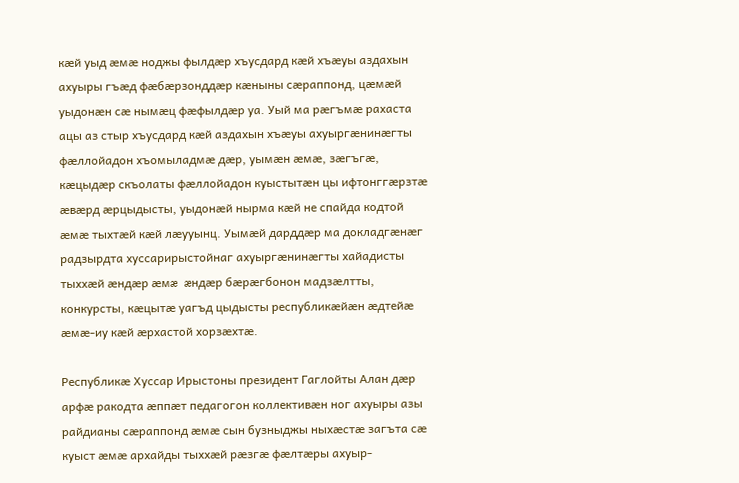кæй уыд æмæ ноджы фылдæр хъусдард кæй хъæуы аздахын ахуыры гъæд фæбæрзонддæр кæныны сæраппонд, цæмæй уыдонæн сæ нымæц фæфылдæр уа. Уый ма рæгъмæ рахаста ацы аз стыр хъусдард кæй аздахын хъæуы ахуыргæнинæгты фæллойадон хъомыладмæ дæр, уымæн æмæ, зæгъгæ, кæцыдæр скъолаты фæллойадон куыстытæн цы ифтонггæрзтæ æвæрд æрцыдысты, уыдонæй нырма кæй не спайда кодтой æмæ тыхтæй кæй лæууынц. Уымæй дарддæр ма докладгæнæг радзырдта хуссарирыстойнаг ахуыргæнинæгты хайадисты тыххæй æндæр æмæ æндæр бæрæгбонон мадзæлтты, конкурсты, кæцытæ уагъд цыдысты республикæйæн æдтейæ æмæ-иу кæй æрхастой хорзæхтæ.

Республикæ Хуссар Ирыстоны президент Гаглойты Алан дæр арфæ ракодта æппæт педагогон коллективæн ног ахуыры азы райдианы сæраппонд æмæ сын бузныджы ныхæстæ загъта сæ куыст æмæ архайды тыххæй рæзгæ фæлтæры ахуыр-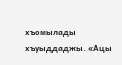хъомылады хъуыддаджы. «Ацы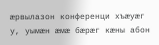æрвылазон конференци хъæуæг у, уымæн æмæ бæрæг кæны абон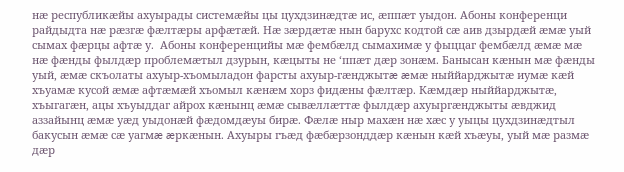нæ республикæйы ахуырады системæйы цы цухдзинæдтæ ис, æппæт уыдон. Абоны конференци райдыдта нæ рæзгæ фæлтæры арфæтæй. Нæ зæрдæтæ нын барухс кодтой сæ аив дзырдæй æмæ уый сымах фæрцы афтæ у.  Абоны конференцийы мæ фембæлд сымахимæ у фыццаг фембæлд æмæ мæ нæ фæнды фылдæр проблемæтыл дзурын, кæцыты не ‘ппæт дæр зонæм. Банысан кæнын мæ фæнды уый, æмæ скъолаты ахуыр-хъомыладон фарсты ахуыр-гæнджытæ æмæ ныййарджытæ иумæ кæй хъуамæ кусой æмæ афтæмæй хъомыл кæнæм хорз фидæны фæлтæр. Кæмдæр ныййарджытæ, хъыгагæн, ацы хъуыддаг айрох кæнынц æмæ сывæллæттæ фылдæр ахуыргæнджыты æвджид аззайынц æмæ уæд уыдонæй фæдомдæуы бирæ. Фæлæ ныр махæн нæ хæс у уыцы цухдзинæдтыл бакусын æмæ сæ уагмæ æркæнын. Ахуыры гъæд фæбæрзонддæр кæнын кæй хъæуы, уый мæ размæ дæр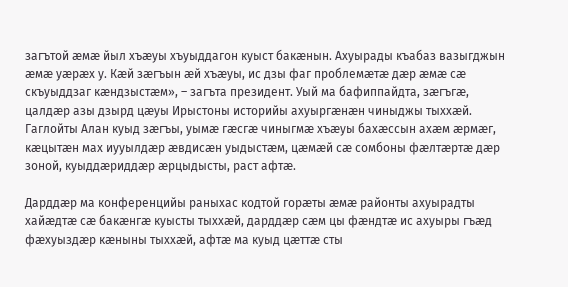загътой æмæ йыл хъæуы хъуыддагон куыст бакæнын. Ахуырады къабаз вазыгджын æмæ уæрæх у. Кæй зæгъын æй хъæуы, ис дзы фаг проблемæтæ дæр æмæ сæ скъуыддзаг кæндзыстæм», – загъта президент. Уый ма бафиппайдта, зæгъгæ, цалдæр азы дзырд цæуы Ирыстоны историйы ахуыргæнæн чиныджы тыххæй. Гаглойты Алан куыд зæгъы, уымæ гæсгæ чиныгмæ хъæуы бахæссын ахæм æрмæг, кæцытæн мах иууылдæр æвдисæн уыдыстæм, цæмæй сæ сомбоны фæлтæртæ дæр зоной, куыддæриддæр æрцыдысты, раст афтæ.

Дарддæр ма конференцийы раныхас кодтой горæты æмæ районты ахуырадты хайæдтæ сæ бакæнгæ куысты тыххæй, дарддæр сæм цы фæндтæ ис ахуыры гъæд фæхуыздæр кæныны тыххæй, афтæ ма куыд цæттæ сты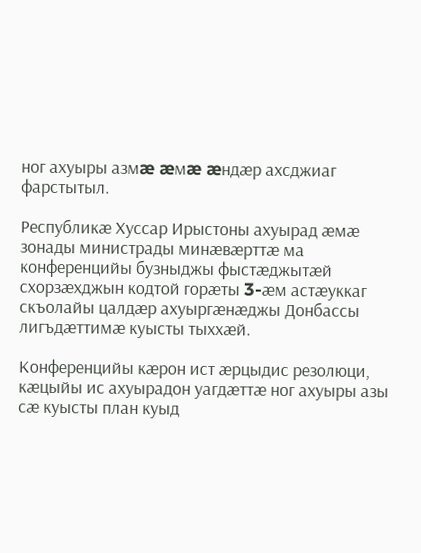ног ахуыры азмæ æмæ æндæр ахсджиаг фарстытыл.

Республикæ Хуссар Ирыстоны ахуырад æмæ зонады министрады минæвæрттæ ма конференцийы бузныджы фыстæджытæй схорзæхджын кодтой горæты 3-æм астæуккаг скъолайы цалдæр ахуыргæнæджы Донбассы лигъдæттимæ куысты тыххæй.

Конференцийы кæрон ист æрцыдис резолюци, кæцыйы ис ахуырадон уагдæттæ ног ахуыры азы сæ куысты план куыд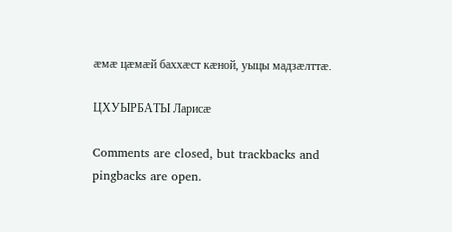æмæ цæмæй баххæст кæной, уыцы мадзæлттæ.

ЦХУЫРБАТЫ Ларисæ

Comments are closed, but trackbacks and pingbacks are open.